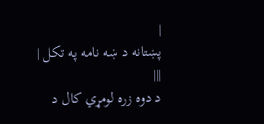|
پښتانه د ښه نامه په تکل | |||
د دوه زره لومړي کال د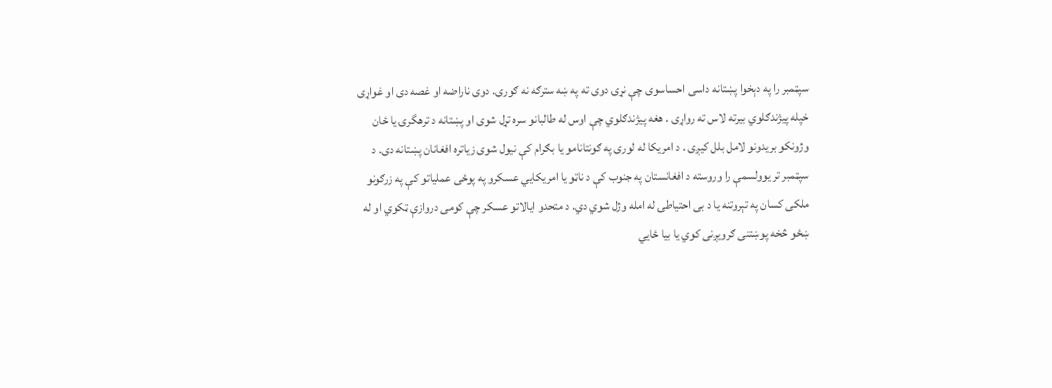سپټمبر را په دېخوا پښتانه داسى احساسوى چې نړۍ دوى ته په ښه سترګه نه ګورى. دوى ناراضه او غصه دى او غواړى خپله پيژندګلوي بيرته لاس ته رواړى . هغه پيژندګلوي چې اوس له طالبانو سره تړل شوى او پښتانه د ترهگرۍ يا ځان وژونکو بريدونو لامل بلل کيږى . د امريکا له لورى په ګونتانامو يا بګرام کې نيول شوى زياتره افغانان پښتانه دى. د سپټمبر تر يوولسمې را وروسته د افغانستان په جنوب کې د ناټو يا امريکايي عسکرو په پوځى عملياتو کې په زرګونو ملکى کسان په تېروتنه يا د بى احتياطۍ له امله وژل شوي دي. د متحدو ايالاتو عسکر چې کومى دروازې ټکوي او له ښځو څخه پوښتنى ګرويږنى کوي يا بيا ځايي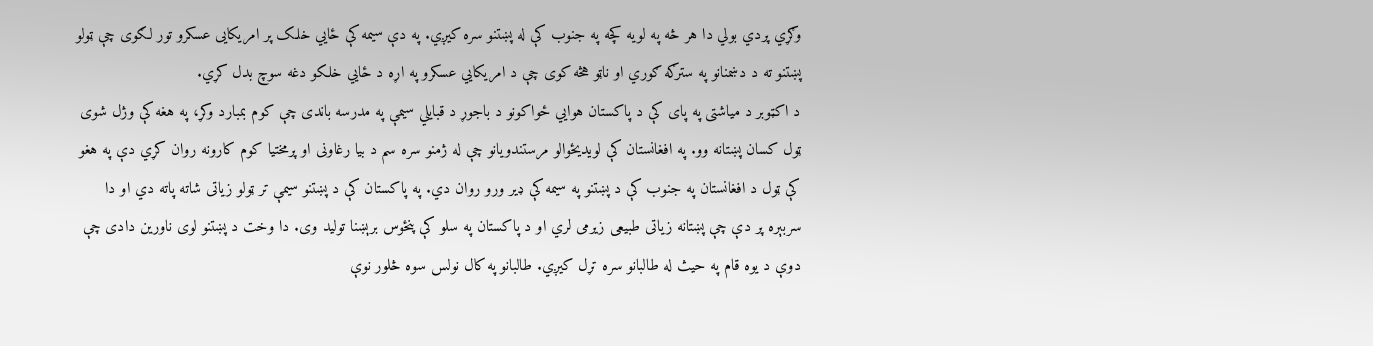وګړي پردي بولي دا هر څه په لويه کچه په جنوب کې له پښتنو سره کيږي. په دې سيمه کې ځايي خلک پر امريکايى عسکرو تور لګوى چې ټولو پښتنو ته د دښمنانو په سترګه ګوري او ناټو هڅه کوى چې د امريکايي عسکرو په اړه د ځايي خلکو دغه سوچ بدل کړي.
د اکټوبر د مياشتى په پاى کې د پاکستان هوايي ځواکونو د باجوړ د قبايلي سيمې په مدرسه باندى چې کوم بمبارد وکړ، په هغه کې وژل شوى ټول کسان پښتانه وو. په افغانستان کې لويديځوالو مرستندويانو چې له ژمنو سره سم د بيا رغاونى او پرمختيا کوم کارونه روان کړي دې په هغو کې ټول د افغانستان په جنوب کې د پښتنو په سيمه کې ډير ورو روان دي. په پاکستان کې د پښتنو سيمې تر ټولو زياتى شاته پاته دي او دا سربېره پر دې چې پښتانه زياتى طبيعى زيرمى لري او د پاکستان په سلو کې پنځوس برېښنا توليد وى. دا وخت د پښتنو لوى ناورين دادى چې دوې د يوه قام په حيث له طالبانو سره تړل کيږي. طالبانو په کال نولس سوه څلور نوې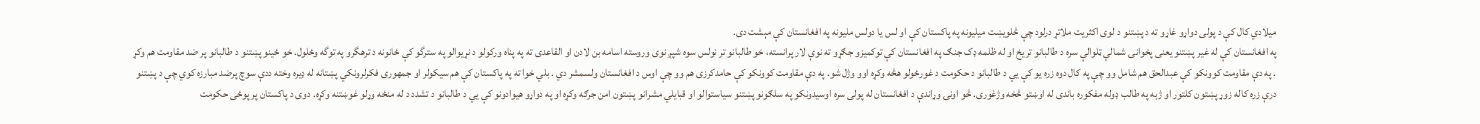ميلادي کال کې د پولى دواړو غاړو ته د پښتنو د لوى اکثريت ملاتړ درلود چې څلويښت ميليونه په پاکستان کې او لس يا دولس مليونه په افغانستان کې مېشت دى.
په افغانستان کې له غير پښتنو يعنى پخوانۍ شمالي ټلوالې سره د طالبانو تريخ او له ظلمه ډک جنګ په افغانستان کې توکميزو جګړو ته نوې لار پرانسته، خو طالبانو تر نولس سوه شپږ نوى وروسته اسامه بن لادن او القاعدى ته په پناه ورکولو د نړيوالو په سترگو کې ځانونه د ترهگرو په توگه وځلول. خو ځينو پښتنو د طالبانو پر ضد مقاومت هم وکړ . په دې مقاومت کوونکو کې عبدالحق هم شامل وو چې په کال دوه زره يو کې يي د طالبانو د حکومت د غورځولو هڅه وکړه اوو وژل شو. په دې مقاومت کوونکو کې حامدکرزى هم وو چې اوس د افغانستان ولسمشر دي . بلي خوا ته په پاکستان کې هم سيکولر او جمهورى فکرلرونکي پښتانه له ډيره وخته ددې سوچ پرضد مبارزه کوي چې د پښتنو درې زره کاله زوړ پښتون کلتور او ژبه په طالب ډوله مفکوره باندى له اوښتو څخه وژغورى. څو اونۍ وړاندې د افغانستان له پولى سره اوسيدونکو په سلګونو پښتنو سياستوالو او قبايلي مشرانو پښتون امن جرګه وکړه او په دواړو هيوادونو کې يي د طالبانو د تشدد د له منځه وړلو غوښتنه وکړه. دوى د پاکستان پر پوځى حکومت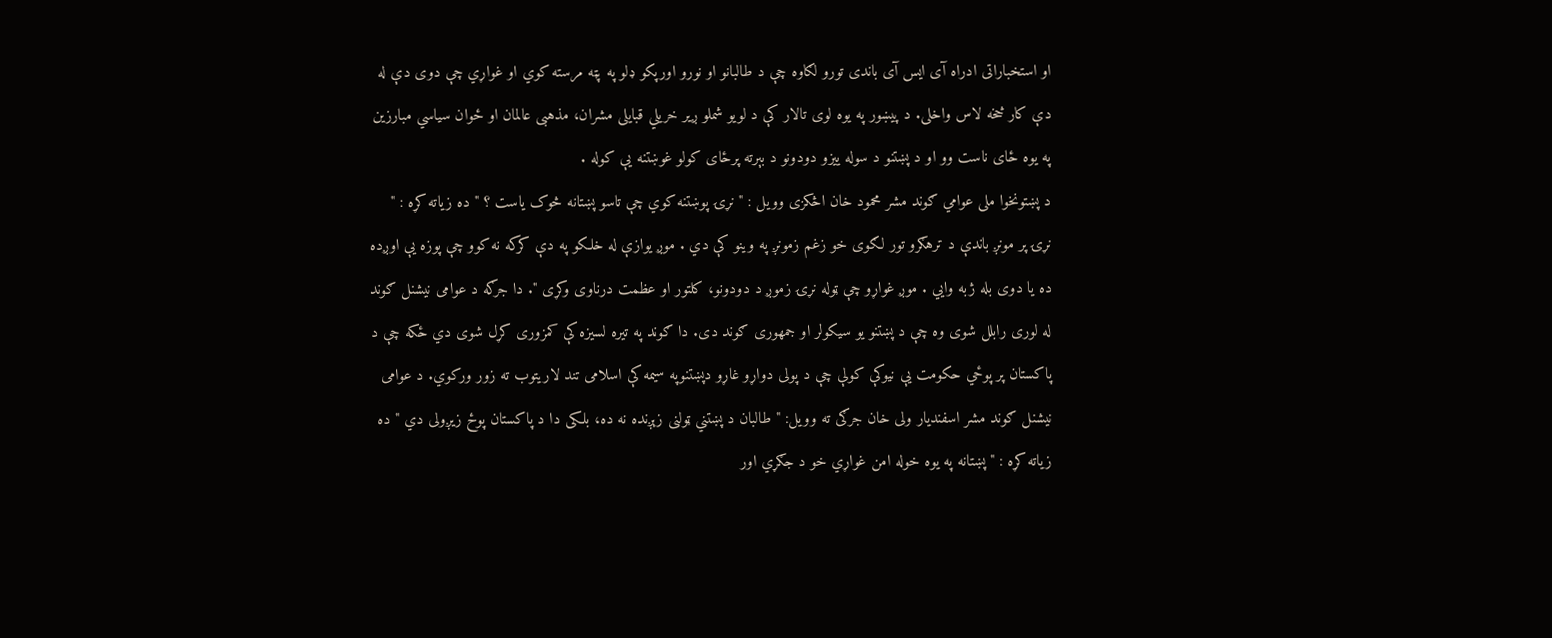او استخباراتى ادراه آى ايس آى باندى تورو لګاوه چې د طالبانو او نورو اورپکو ډلو په پټه مرسته کوي او غواړي چې دوى دې له دې کار څخه لاس واخلى. د پيښور په يوه لوى تالار کې د لويو شملو ږير خريلي قبايلى مشران، مذهبى عالمان او ځوان سياسي مبارزين په يوه ځاى ناست وو او د پښتنو د سوله ييزو دودونو د بېرته پرځاى کولو غوښتنه يې کوله .
د پښتونخوا ملى عوامي ګوند مشر محمود خان اڅکزى وويل : " نړۍ پوښتنه کوي چې تاسو پښتانه څوک ياست ؟ " ده زياته کړه : " نړۍ پر مونږ باندې د ترهګرو تور لګوى خو زغم زمونږ په وينو کې دي . موږ يوازې له خلکو په دې کرکه نه کوو چې پوزه يې اوږده ده يا دوى بله ژبه وايي . موږ غواړو چې ټوله نړۍ زموږ د دودونو، کلتور او عظمت درناوى وکړى ". دا جرګه د عوامى نيشنل ګوند له لورى رابلل شوى وه چې د پښتنو يو سيکولر او جمهورى ګوند دى. دا ګوند په تيره لسيزه کې کمزورى کړل شوى دي ځکه چې د پاکستان پر پوځي حکومت يې نيوکې کولې چې د پولى دواړو غاړو دپښتنوپه سيمه کې اسلامى تند لاريتوب ته زور ورکوي. د عوامى نيشنل ګوند مشر اسفنديار ولى خان جرګى ته وويل: " طالبان د پښتني ټولنى زېږنده نه ده، بلکى دا د پاکستان پوځ زيږولى دي " ده زياته کړه : " پښتانه په يوه خوله امن غواړي خو د جګړي اور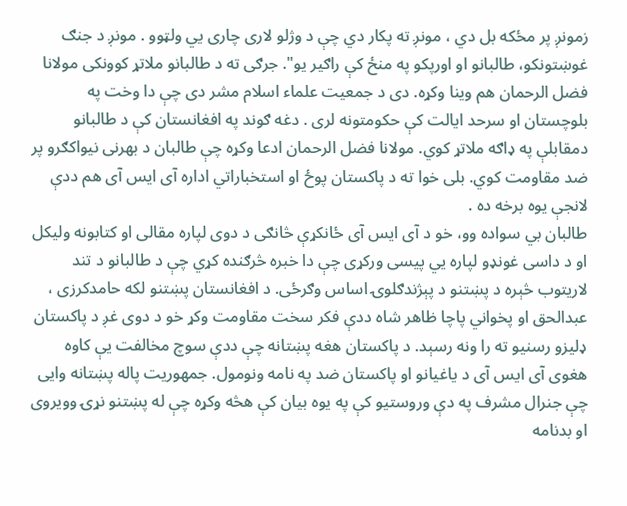زمونږ پر مځکه بل دي ، مونږ ته پکار دي چې د وژلو لارى چارى يي ولټوو . مونږ د جنګ غوښتونکو، طالبانو او اورپکو په منځ کې راګير يو". جرګى ته د طالبانو ملاتړ کوونکى مولانا فضل الرحمان هم وينا وکړه. دى د جمعيت علماء اسلام مشر دى چې دا وخت په بلوچستان او سرحد ايالت کې حکومتونه لرى . دغه ګوند په افغانستان کې د طالبانو دمقابلې په ډاګه ملاتړ کوي. مولانا فضل الرحمان ادعا وکړه چې طالبان د بهرنى نيواکګرو پر ضد مقاومت کوي. بلى خوا ته د پاکستان پوځ او استخباراتي اداره آى ايس آى هم ددې لانجې يوه برخه ده .
طالبان بي سواده وو، خو د آى ايس آى ځانکړې څانګى د دوى لپاره مقالى او کتابونه وليکل او د داسى غونډو لپاره يي پيسى ورکړى چې دا خبره څرګنده کړي چې د طالبانو د تند لاريتوب څېره د پښتنو د پېژندګلوۍ اساس وګرځى. د افغانستان پښتنو لکه حامدکرزى ، عبدالحق او پخواني پاچا ظاهر شاه ددې فکر سخت مقاومت وکړ خو د دوى غږ د پاکستان ډليزو رسنيو ته را ونه رسېد. د پاکستان هغه پښتانه چې ددې سوچ مخالفت يې کاوه هغوى آى ايس آى د ياغيانو او پاکستان ضد په نامه ونومول. جمهوريت پاله پښتانه وايى چې جنرال مشرف په دې وروستيو کې په يوه بيان کې هڅه وکړه چې له پښتنو نړۍ وويروى او بدنامه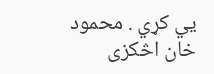يي کړي . محمود خان اڅکزى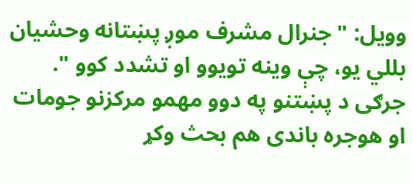وويل: "جنرال مشرف موږ پښتانه وحشيان بللي يو، چې وينه تويوو او تشدد کوو ". جرګى د پښتنو په دوو مهمو مرکزنو جومات او هوجره باندى هم بحث وکړ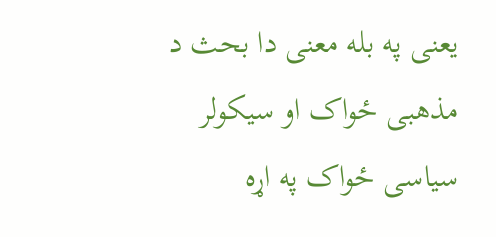يعنى په بله معنى دا بحث د مذهبى ځواک او سيکولر سياسى ځواک په اړه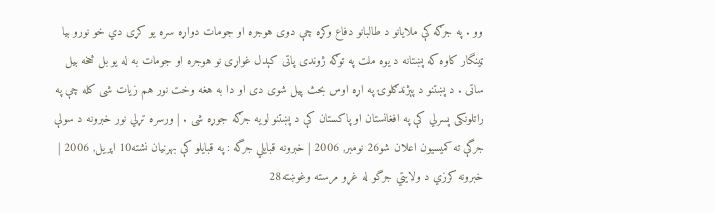وو . په جرګه کې ملايانو د طالبانو دفاع وکړه چې دوى هوجره او جومات دواړه سره يو کړى دي خو نورو بيا ټينگار کاوه که پښتانه د يوه ملت په توګه ژوندى پاتى کېدل غواړى نو هوجره او جومات به له يو بل څخه بيل ساتى . د پښتنو د پېژندګلوۍ په اړه اوس بحث پيل شوى دى او دا به هغه وخت نور هم زيات شى کله چې په راتلونکى پسرلي کې په افغانستان او پاکستان کې د پښتنو لويه جرګه جوړه شى . | ورسره تړلي نور خبرونه د سولې جرگې ته کميسيون اعلان شو26 نومبر, 2006 | خبرونه قبايلي جرگه : په قبايلو کې بهرنيان نشته10 اپريل, 2006 | خبرونه کرزي د ولايتي جرگو له غړو مرسته وغوښته28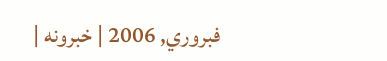فبروري, 2006 | خبرونه |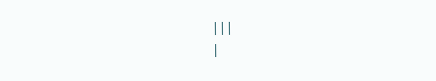|||
|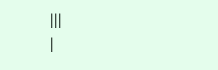|||
|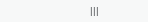|||